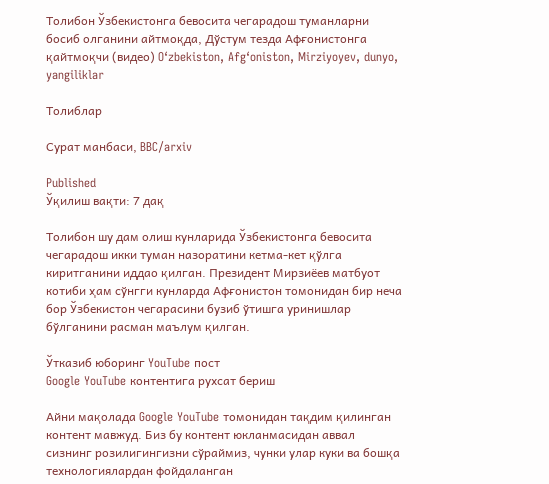Толибон Ўзбекистонга бевосита чегарадош туманларни босиб олганини айтмоқда, Дўстум тезда Афғонистонга қайтмоқчи (видео) O‘zbekiston, Afg‘oniston, Mirziyoyev, dunyo, yangiliklar

Толиблар

Сурат манбаси, BBC/arxiv

Published
Ўқилиш вақти: 7 дақ

Толибон шу дам олиш кунларида Ўзбекистонга бевосита чегарадош икки туман назоратини кетма-кет қўлга киритганини иддао қилган. Президент Мирзиёев матбуот котиби ҳам сўнгги кунларда Афғонистон томонидан бир неча бор Ўзбекистон чегарасини бузиб ўтишга уринишлар бўлганини расман маълум қилган.

Ўтказиб юборинг YouTube пост
Google YouTube контентига рухсат бериш

Айни мақолада Google YouTube томонидан тақдим қилинган контент мавжуд. Биз бу контент юкланмасидан аввал сизнинг розилигингизни сўраймиз, чунки улар куки ва бошқа технологиялардан фойдаланган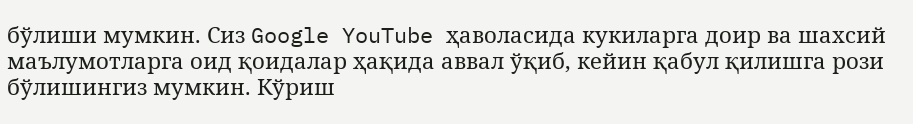бўлиши мумкин. Сиз Google YouTube ҳаволасида кукиларга доир ва шахсий маълумотларга оид қоидалар ҳақида аввал ўқиб, кейин қабул қилишга рози бўлишингиз мумкин. Кўриш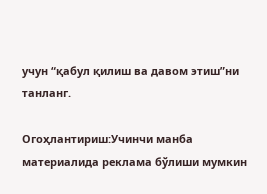учун “қабул қилиш ва давом этиш”ни танланг.

Огоҳлантириш:Учинчи манба материалида реклама бўлиши мумкин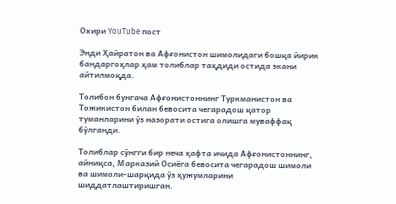Охири YouTube пост

Энди Ҳайратон ва Афғонистон шимолидаги бошқа йирик бандаргоҳлар ҳам толиблар таҳдиди остида экани айтилмоқда.

Толибон бунгача Афғонистоннинг Туркманистон ва Тожикистон билан бевосита чегарадош қатор туманларини ўз назорати остига олишга муваффақ бўлганди.

Толиблар сўнгги бир неча ҳафта ичида Афғонистоннинг, айниқса, Марказий Осиёга бевосита чегарадош шимоли ва шимоли-шарқида ўз ҳужумларини шиддатлаштиришган.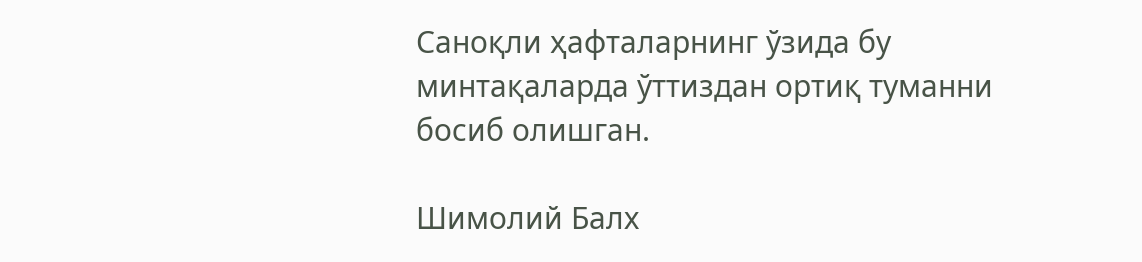Саноқли ҳафталарнинг ўзида бу минтақаларда ўттиздан ортиқ туманни босиб олишган.

Шимолий Балх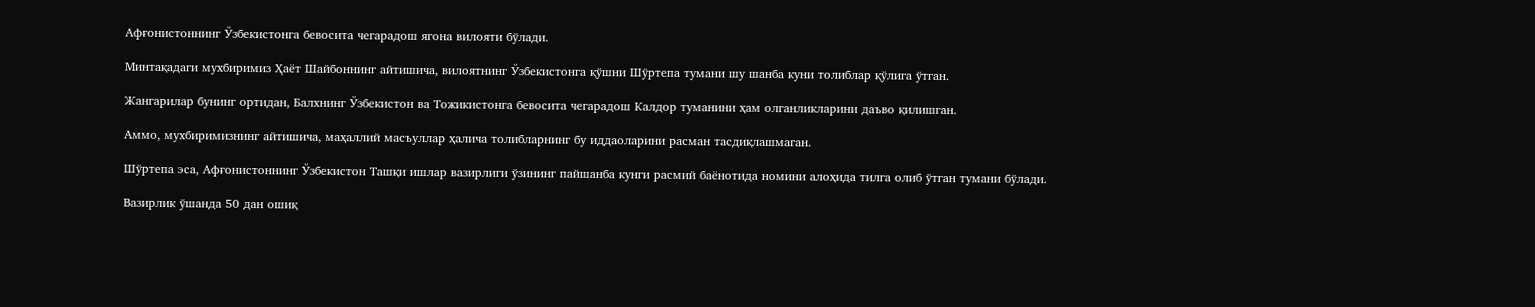Афғонистоннинг Ўзбекистонга бевосита чегарадош ягона вилояти бўлади.

Минтақадаги мухбиримиз Ҳаёт Шайбоннинг айтишича, вилоятнинг Ўзбекистонга қўшни Шўртепа тумани шу шанба куни толиблар қўлига ўтган.

Жангарилар бунинг ортидан, Балхнинг Ўзбекистон ва Тожикистонга бевосита чегарадош Калдор туманини ҳам олганликларини даъво қилишган.

Аммо, мухбиримизнинг айтишича, маҳаллий масъуллар ҳалича толибларнинг бу иддаоларини расман тасдиқлашмаган.

Шўртепа эса, Афғонистоннинг Ўзбекистон Ташқи ишлар вазирлиги ўзининг пайшанба кунги расмий баёнотида номини алоҳида тилга олиб ўтган тумани бўлади.

Вазирлик ўшанда 50 дан ошиқ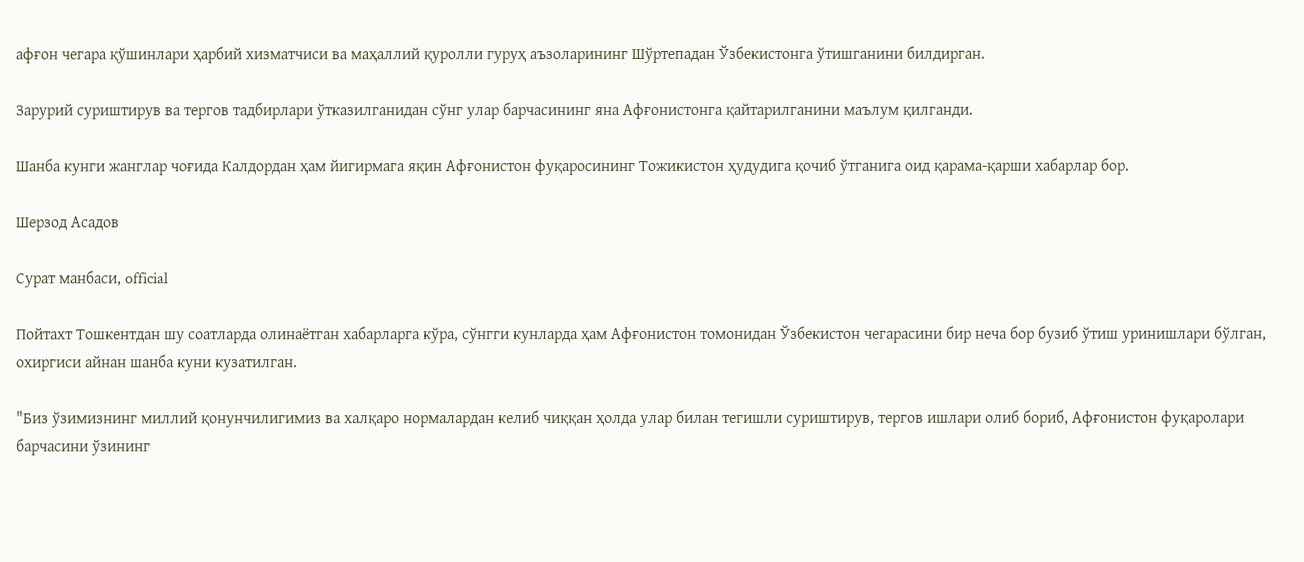афғон чегара қўшинлари ҳарбий хизматчиси ва маҳаллий қуролли гуруҳ аъзоларининг Шўртепадан Ўзбекистонга ўтишганини билдирган.

Зарурий суриштирув ва тергов тадбирлари ўтказилганидан сўнг улар барчасининг яна Афғонистонга қайтарилганини маълум қилганди.

Шанба кунги жанглар чоғида Калдордан ҳам йигирмага яқин Афғонистон фуқаросининг Тожикистон ҳудудига қочиб ўтганига оид қарама-қарши хабарлар бор.

Шерзод Асадов

Сурат манбаси, official

Пойтахт Тошкентдан шу соатларда олинаётган хабарларга кўра, сўнгги кунларда ҳам Афғонистон томонидан Ўзбекистон чегарасини бир неча бор бузиб ўтиш уринишлари бўлган, охиргиси айнан шанба куни кузатилган.

"Биз ўзимизнинг миллий қонунчилигимиз ва халқаро нормалардан келиб чиққан ҳолда улар билан тегишли суриштирув, тергов ишлари олиб бориб, Афғонистон фуқаролари барчасини ўзининг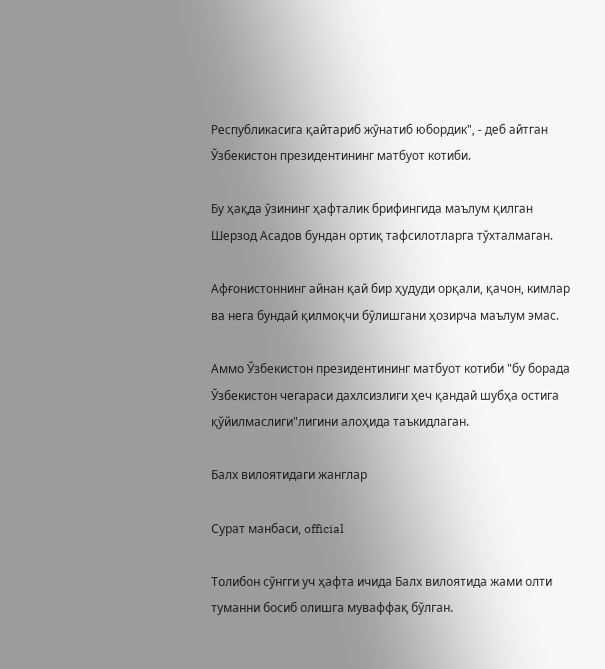Республикасига қайтариб жўнатиб юбордик", - деб айтган Ўзбекистон президентининг матбуот котиби.

Бу ҳақда ўзининг ҳафталик брифингида маълум қилган Шерзод Асадов бундан ортиқ тафсилотларга тўхталмаган.

Афғонистоннинг айнан қай бир ҳудуди орқали, қачон, кимлар ва нега бундай қилмоқчи бўлишгани ҳозирча маълум эмас.

Аммо Ўзбекистон президентининг матбуот котиби "бу борада Ўзбекистон чегараси дахлсизлиги ҳеч қандай шубҳа остига қўйилмаслиги"лигини алоҳида таъкидлаган.

Балх вилоятидаги жанглар

Сурат манбаси, official

Толибон сўнгги уч ҳафта ичида Балх вилоятида жами олти туманни босиб олишга муваффақ бўлган.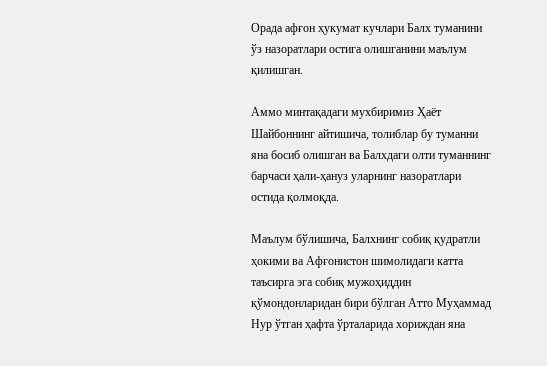Орада афғон ҳукумат кучлари Балх туманини ўз назоратлари остига олишганини маълум қилишган.

Аммо минтақадаги мухбиримиз Ҳаёт Шайбоннинг айтишича, толиблар бу туманни яна босиб олишган ва Балхдаги олти туманнинг барчаси ҳали-ҳануз уларнинг назоратлари остида қолмоқда.

Маълум бўлишича, Балхнинг собиқ қудратли ҳокими ва Афғонистон шимолидаги катта таъсирга эга собиқ мужоҳиддин қўмондонларидан бири бўлган Атто Муҳаммад Нур ўтган ҳафта ўрталарида хориждан яна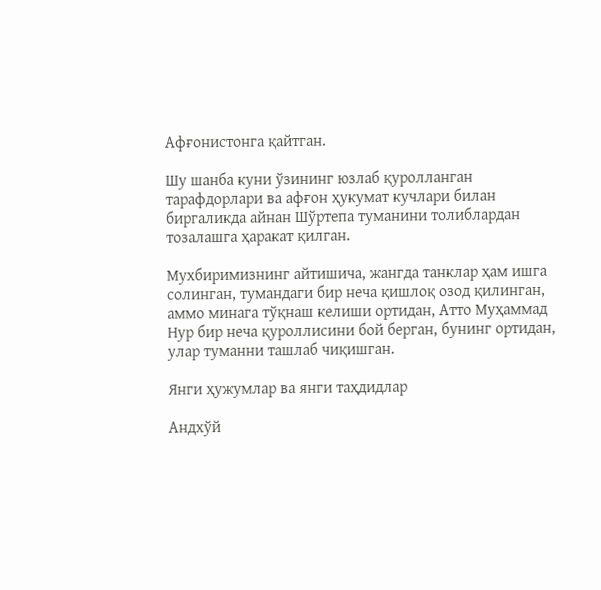Афғонистонга қайтган.

Шу шанба куни ўзининг юзлаб қуролланган тарафдорлари ва афғон ҳукумат кучлари билан биргаликда айнан Шўртепа туманини толиблардан тозалашга ҳаракат қилган.

Мухбиримизнинг айтишича, жангда танклар ҳам ишга солинган, тумандаги бир неча қишлоқ озод қилинган, аммо минага тўқнаш келиши ортидан, Атто Муҳаммад Нур бир неча қуроллисини бой берган, бунинг ортидан, улар туманни ташлаб чиқишган.

Янги ҳужумлар ва янги таҳдидлар

Андхўй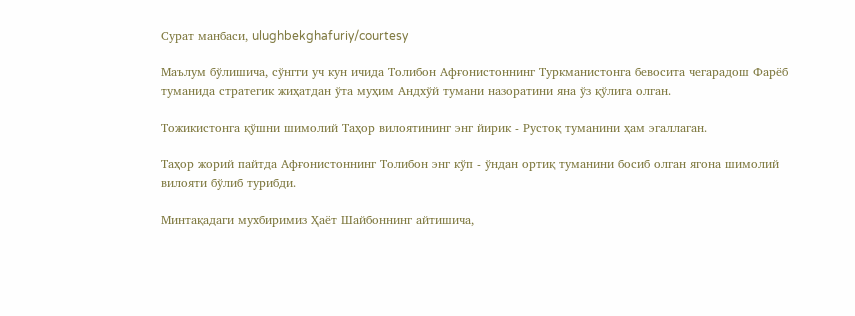Сурат манбаси, ulughbekghafuriy/courtesy

Маълум бўлишича, сўнгги уч кун ичида Толибон Афғонистоннинг Туркманистонга бевосита чегарадош Фарёб туманида стратегик жиҳатдан ўта муҳим Андхўй тумани назоратини яна ўз қўлига олган.

Тожикистонга қўшни шимолий Таҳор вилоятининг энг йирик - Рустоқ туманини ҳам эгаллаган.

Таҳор жорий пайтда Афғонистоннинг Толибон энг кўп - ўндан ортиқ туманини босиб олган ягона шимолий вилояти бўлиб турибди.

Минтақадаги мухбиримиз Ҳаёт Шайбоннинг айтишича,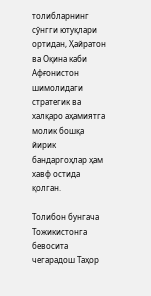толибларнинг сўнгги ютуқлари ортидан, Ҳайратон ва Оқина каби Афғонистон шимолидаги стратегик ва халқаро аҳамиятга молик бошқа йирик бандаргоҳлар ҳам хавф остида қолган.

Толибон бунгача Тожикистонга бевосита чегарадош Таҳор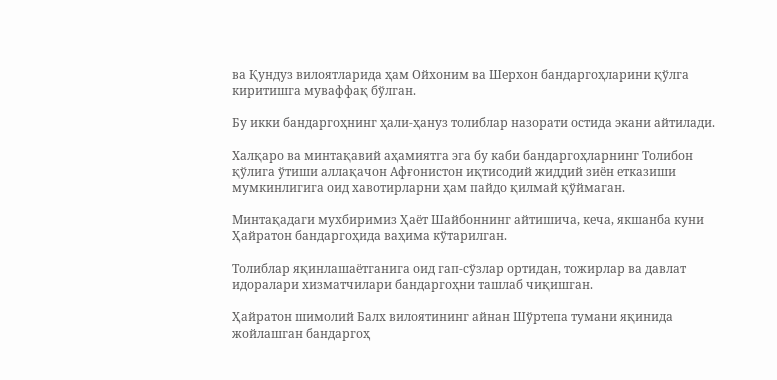ва Қундуз вилоятларида ҳам Ойхоним ва Шерхон бандаргоҳларини қўлга киритишга муваффақ бўлган.

Бу икки бандаргоҳнинг ҳали-ҳануз толиблар назорати остида экани айтилади.

Халқаро ва минтақавий аҳамиятга эга бу каби бандаргоҳларнинг Толибон қўлига ўтиши аллақачон Афғонистон иқтисодий жиддий зиён етказиши мумкинлигига оид хавотирларни ҳам пайдо қилмай қўймаган.

Минтақадаги мухбиримиз Ҳаёт Шайбоннинг айтишича, кеча, якшанба куни Ҳайратон бандаргоҳида ваҳима кўтарилган.

Толиблар яқинлашаётганига оид гап-сўзлар ортидан, тожирлар ва давлат идоралари хизматчилари бандаргоҳни ташлаб чиқишган.

Ҳайратон шимолий Балх вилоятининг айнан Шўртепа тумани яқинида жойлашган бандаргоҳ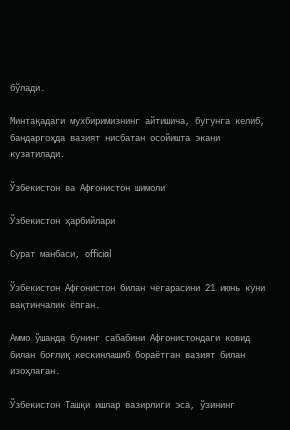бўлади.

Минтақадаги мухбиримизнинг айтишича, бугунга келиб, бандаргоҳда вазият нисбатан осойишта экани кузатилади.

Ўзбекистон ва Афғонистон шимоли

Ўзбекистон ҳарбийлари

Сурат манбаси, official

Ўзбекистон Афғонистон билан чегарасини 21 июнь куни вақтинчалик ёпган.

Аммо ўшанда бунинг сабабини Афғонистондаги ковид билан боғлиқ кескинлашиб бораётган вазият билан изоҳлаган.

Ўзбекистон Ташқи ишлар вазирлиги эса, ўзининг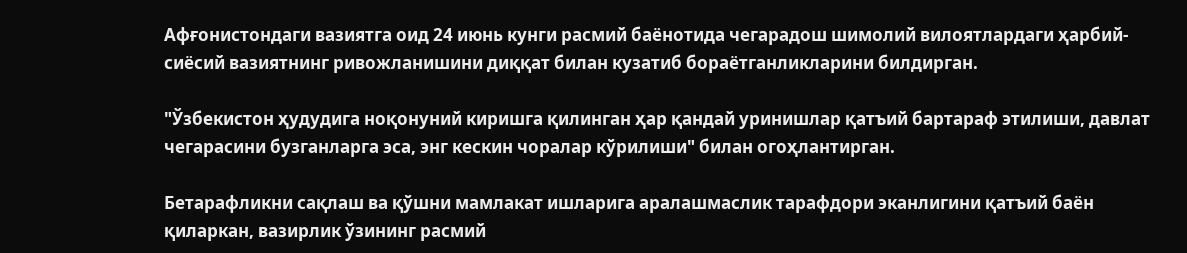Афғонистондаги вазиятга оид 24 июнь кунги расмий баёнотида чегарадош шимолий вилоятлардаги ҳарбий-сиёсий вазиятнинг ривожланишини диққат билан кузатиб бораётганликларини билдирган.

"Ўзбекистон ҳудудига ноқонуний киришга қилинган ҳар қандай уринишлар қатъий бартараф этилиши, давлат чегарасини бузганларга эса, энг кескин чоралар кўрилиши" билан огоҳлантирган.

Бетарафликни сақлаш ва қўшни мамлакат ишларига аралашмаслик тарафдори эканлигини қатъий баён қиларкан, вазирлик ўзининг расмий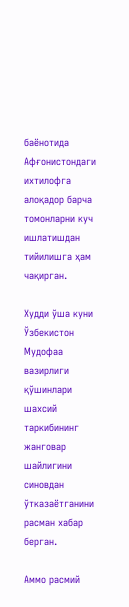баёнотида Афғонистондаги ихтилофга алоқадор барча томонларни куч ишлатишдан тийилишга ҳам чақирган.

Худди ўша куни Ўзбекистон Мудофаа вазирлиги қўшинлари шахсий таркибининг жанговар шайлигини синовдан ўтказаётганини расман хабар берган.

Аммо расмий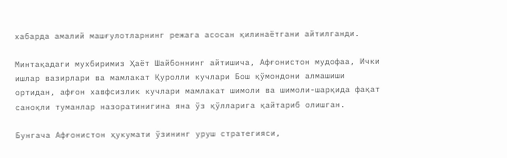хабарда амалий машғулотларнинг режага асосан қилинаётгани айтилганди.

Минтақадаги мухбиримиз Ҳаёт Шайбоннинг айтишича, Афғонистон мудофаа, Ички ишлар вазирлари ва мамлакат Қуролли кучлари Бош қўмондони алмашиши ортидан, афғон хавфсизлик кучлари мамлакат шимоли ва шимоли-шарқида фақат саноқли туманлар назоратинигина яна ўз қўлларига қайтариб олишган.

Бунгача Афғонистон ҳукумати ўзининг уруш стратегияси,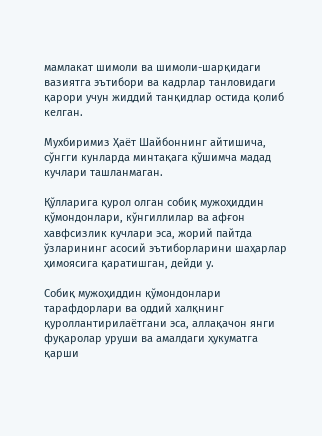мамлакат шимоли ва шимоли-шарқидаги вазиятга эътибори ва кадрлар танловидаги қарори учун жиддий танқидлар остида қолиб келган.

Мухбиримиз Ҳаёт Шайбоннинг айтишича, сўнгги кунларда минтақага қўшимча мадад кучлари ташланмаган.

Қўлларига қурол олган собиқ мужоҳиддин қўмондонлари, кўнгиллилар ва афғон хавфсизлик кучлари эса, жорий пайтда ўзларининг асосий эътиборларини шаҳарлар ҳимоясига қаратишган, дейди у.

Собиқ мужоҳиддин қўмондонлари тарафдорлари ва оддий халқнинг қуроллантирилаётгани эса, аллақачон янги фуқаролар уруши ва амалдаги ҳукуматга қарши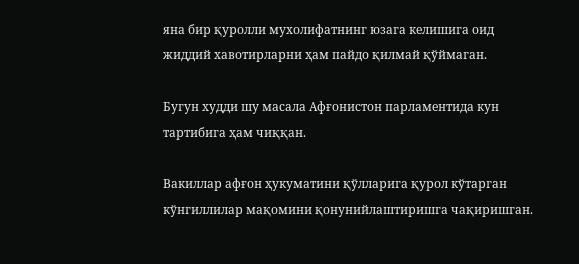яна бир қуролли мухолифатнинг юзага келишига оид жиддий хавотирларни ҳам пайдо қилмай қўймаган.

Бугун худди шу масала Афғонистон парламентида кун тартибига ҳам чиққан.

Вакиллар афғон ҳукуматини қўлларига қурол кўтарган кўнгиллилар мақомини қонунийлаштиришга чақиришган.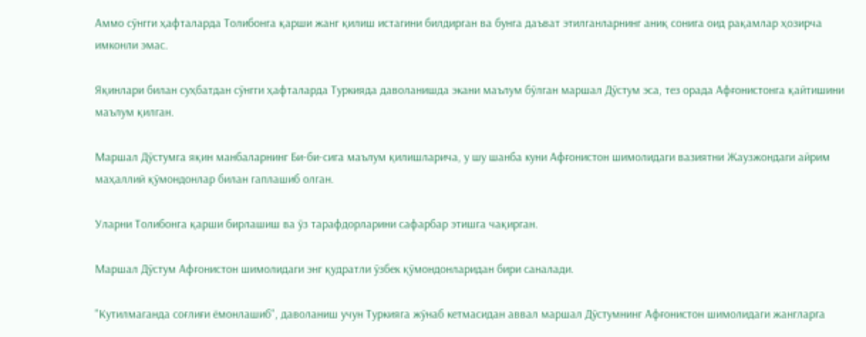Аммо сўнгги ҳафталарда Толибонга қарши жанг қилиш истагини билдирган ва бунга даъват этилганларнинг аниқ сонига оид рақамлар ҳозирча имконли эмас.

Яқинлари билан суҳбатдан сўнгги ҳафталарда Туркияда даволанишда экани маълум бўлган маршал Дўстум эса, тез орада Афғонистонга қайтишини маълум қилган.

Маршал Дўстумга яқин манбаларнинг Би-би-сига маълум қилишларича, у шу шанба куни Афғонистон шимолидаги вазиятни Жаузжондаги айрим маҳаллий қўмондонлар билан гаплашиб олган.

Уларни Толибонга қарши бирлашиш ва ўз тарафдорларини сафарбар этишга чақирган.

Маршал Дўстум Афғонистон шимолидаги энг қудратли ўзбек қўмондонларидан бири саналади.

"Кутилмаганда соғлиғи ёмонлашиб", даволаниш учун Туркияга жўнаб кетмасидан аввал маршал Дўстумнинг Афғонистон шимолидаги жангларга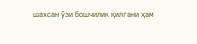шахсан ўзи бошчилик қилгани ҳам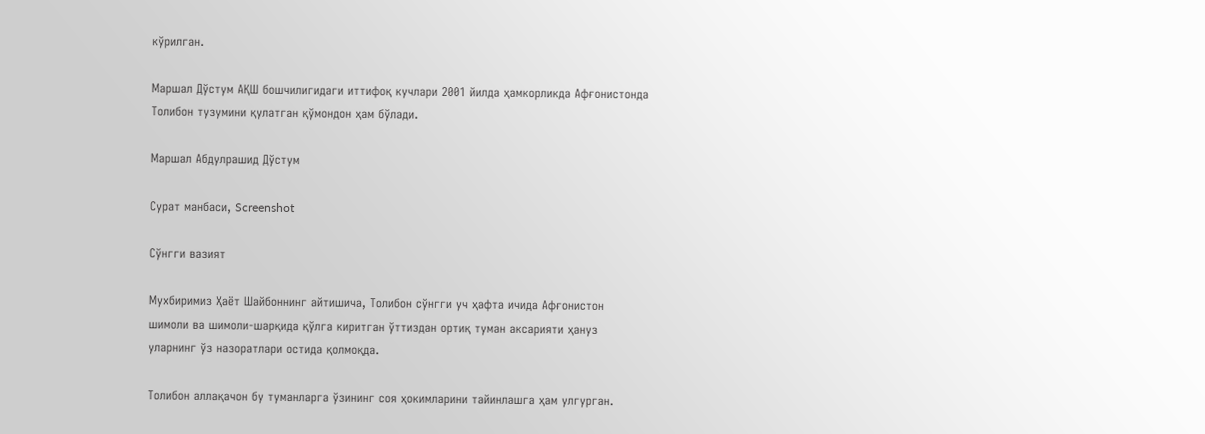кўрилган.

Маршал Дўстум АҚШ бошчилигидаги иттифоқ кучлари 2001 йилда ҳамкорликда Афғонистонда Толибон тузумини қулатган қўмондон ҳам бўлади.

Маршал Абдулрашид Дўстум

Сурат манбаси, Screenshot

Сўнгги вазият

Мухбиримиз Ҳаёт Шайбоннинг айтишича, Толибон сўнгги уч ҳафта ичида Афғонистон шимоли ва шимоли-шарқида қўлга киритган ўттиздан ортиқ туман аксарияти ҳануз уларнинг ўз назоратлари остида қолмоқда.

Толибон аллақачон бу туманларга ўзининг соя ҳокимларини тайинлашга ҳам улгурган.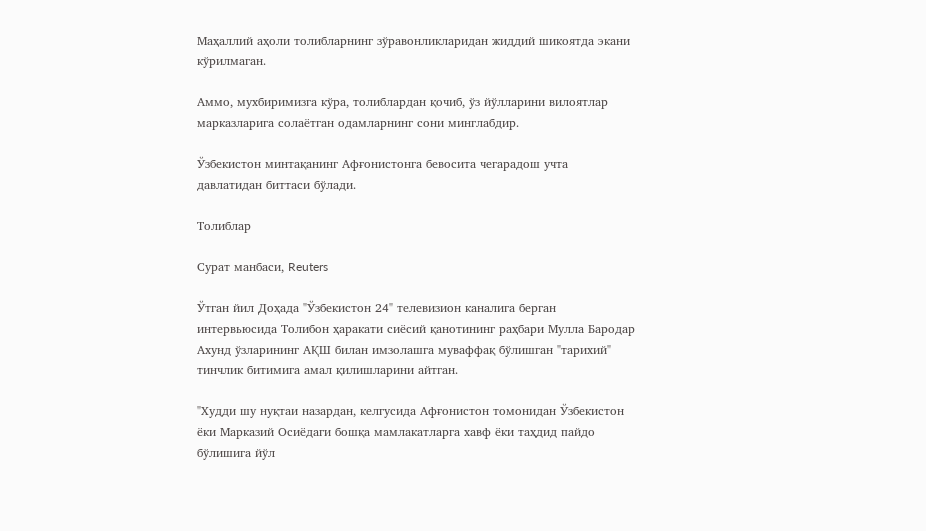Маҳаллий аҳоли толибларнинг зўравонликларидан жиддий шикоятда экани кўрилмаган.

Аммо, мухбиримизга кўра, толиблардан қочиб, ўз йўлларини вилоятлар марказларига солаётган одамларнинг сони минглабдир.

Ўзбекистон минтақанинг Афғонистонга бевосита чегарадош учта давлатидан биттаси бўлади.

Толиблар

Сурат манбаси, Reuters

Ўтган йил Доҳада "Ўзбекистон 24" телевизион каналига берган интервьюсида Толибон ҳаракати сиёсий қанотининг раҳбари Мулла Бародар Ахунд ўзларининг АҚШ билан имзолашга муваффақ бўлишган "тарихий" тинчлик битимига амал қилишларини айтган.

"Худди шу нуқтаи назардан, келгусида Афғонистон томонидан Ўзбекистон ёки Марказий Осиёдаги бошқа мамлакатларга хавф ёки таҳдид пайдо бўлишига йўл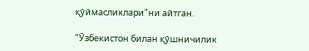қўймасликлари"ни айтган.

"Ўзбекистон билан қўшничилик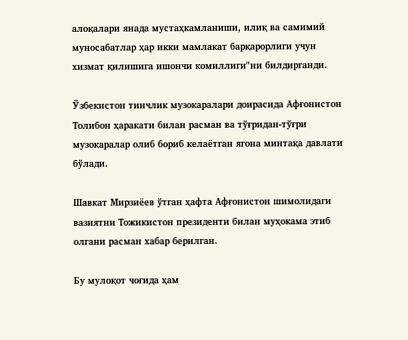алоқалари янада мустаҳкамланиши, илиқ ва самимий муносабатлар ҳар икки мамлакат барқарорлиги учун хизмат қилишига ишончи комиллиги"ни билдирганди.

Ўзбекистон тинчлик музокаралари доирасида Афғонистон Толибон ҳаракати билан расман ва тўғридан-тўғри музокаралар олиб бориб келаётган ягона минтақа давлати бўлади.

Шавкат Мирзиёев ўтган ҳафта Афғонистон шимолидаги вазиятни Тожикистон президенти билан муҳокама этиб олгани расман хабар берилган.

Бу мулоқот чоғида ҳам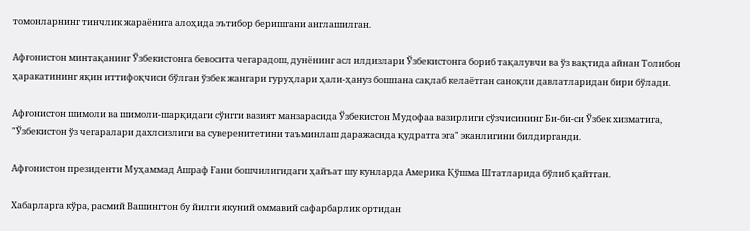томонларнинг тинчлик жараёнига алоҳида эътибор беришгани англашилган.

Афғонистон минтақанинг Ўзбекистонга бевосита чегарадош, дунёнинг асл илдизлари Ўзбекистонга бориб тақалувчи ва ўз вақтида айнан Толибон ҳаракатининг яқин иттифоқчиси бўлган ўзбек жангари гуруҳлари ҳали-ҳануз бошпана сақлаб келаётган саноқли давлатларидан бири бўлади.

Афғонистон шимоли ва шимоли-шарқидаги сўнгги вазият манзарасида Ўзбекистон Мудофаа вазирлиги сўзчисининг Би-би-си Ўзбек хизматига, "Ўзбекистон ўз чегаралари дахлсизлиги ва суверенитетини таъминлаш даражасида қудратга эга" эканлигини билдирганди.

Афғонистон президенти Муҳаммад Ашраф Ғани бошчилигидаги ҳайъат шу кунларда Америка Қўшма Штатларида бўлиб қайтган.

Хабарларга кўра, расмий Вашингтон бу йилги якуний оммавий сафарбарлик ортидан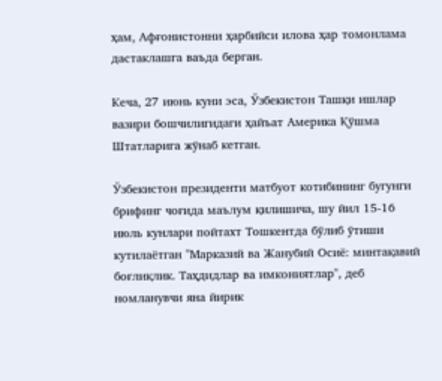ҳам, Афғонистонни ҳарбийси илова ҳар томонлама дастаклашга ваъда берган.

Кеча, 27 июнь куни эса, Ўзбекистон Ташқи ишлар вазири бошчилигидаги ҳайъат Америка Қўшма Штатларига жўнаб кетган.

Ўзбекистон президенти матбуот котибининг бугунги брифинг чоғида маълум қилишича, шу йил 15-16 июль кунлари пойтахт Тошкентда бўлиб ўтиши кутилаётган "Марказий ва Жанубий Осиё: минтақавий боғлиқлик. Таҳдидлар ва имкониятлар", деб номланувчи яна йирик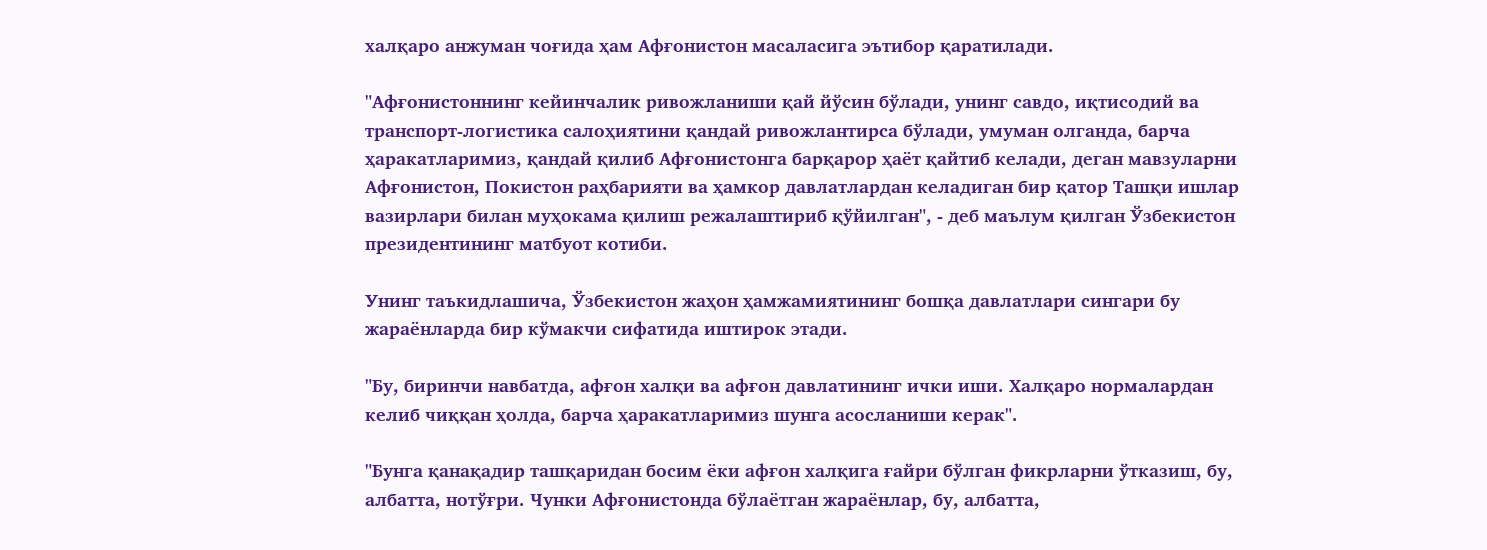халқаро анжуман чоғида ҳам Афғонистон масаласига эътибор қаратилади.

"Афғонистоннинг кейинчалик ривожланиши қай йўсин бўлади, унинг савдо, иқтисодий ва транспорт-логистика салоҳиятини қандай ривожлантирса бўлади, умуман олганда, барча ҳаракатларимиз, қандай қилиб Афғонистонга барқарор ҳаёт қайтиб келади, деган мавзуларни Афғонистон, Покистон раҳбарияти ва ҳамкор давлатлардан келадиган бир қатор Ташқи ишлар вазирлари билан муҳокама қилиш режалаштириб қўйилган", - деб маълум қилган Ўзбекистон президентининг матбуот котиби.

Унинг таъкидлашича, Ўзбекистон жаҳон ҳамжамиятининг бошқа давлатлари сингари бу жараёнларда бир кўмакчи сифатида иштирок этади.

"Бу, биринчи навбатда, афғон халқи ва афғон давлатининг ички иши. Халқаро нормалардан келиб чиққан ҳолда, барча ҳаракатларимиз шунга асосланиши керак".

"Бунга қанақадир ташқаридан босим ёки афғон халқига ғайри бўлган фикрларни ўтказиш, бу, албатта, нотўғри. Чунки Афғонистонда бўлаётган жараёнлар, бу, албатта,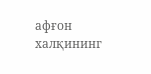афғон халқининг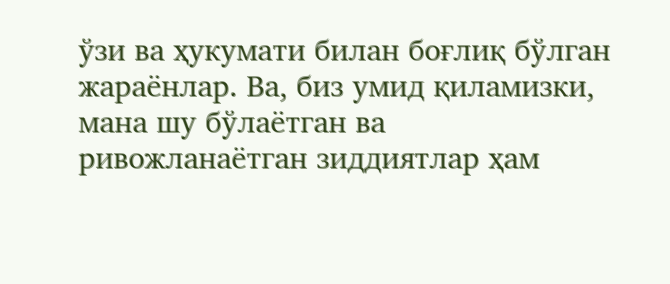ўзи ва ҳукумати билан боғлиқ бўлган жараёнлар. Ва, биз умид қиламизки, мана шу бўлаётган ва ривожланаётган зиддиятлар ҳам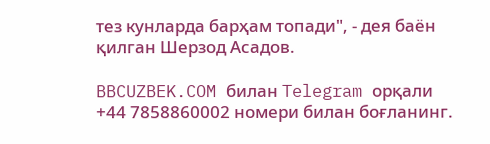тез кунларда барҳам топади", - дея баён қилган Шерзод Асадов.

BBCUZBEK.COM билан Telegram орқали +44 7858860002 номери билан боғланинг.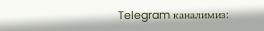Telegram каналимиз: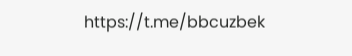https://t.me/bbcuzbek